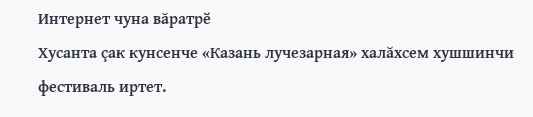Интернет чуна вăратрӗ
Хусанта çак кунсенче «Казань лучезарная» халăхсем хушшинчи фестиваль иртет.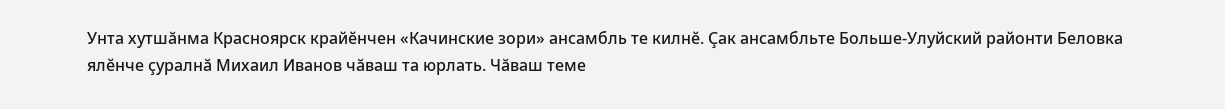Унта хутшăнма Красноярск крайӗнчен «Качинские зори» ансамбль те килнӗ. Çак ансамбльте Больше-Улуйский районти Беловка ялӗнче çуралнă Михаил Иванов чăваш та юрлать. Чăваш теме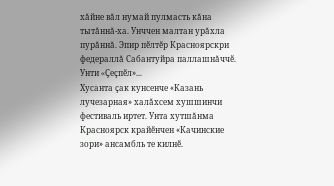хăйне вăл нумай пулмасть кăна тытăннă-ха. Унччен малтан урăхла пурăннă. Эпир пӗлтӗр Красноярскри федераллă Сабантуйра паллашнăччӗ. Унти «Çеçпӗл»...
Хусанта çак кунсенче «Казань лучезарная» халăхсем хушшинчи фестиваль иртет. Унта хутшăнма Красноярск крайӗнчен «Качинские зори» ансамбль те килнӗ.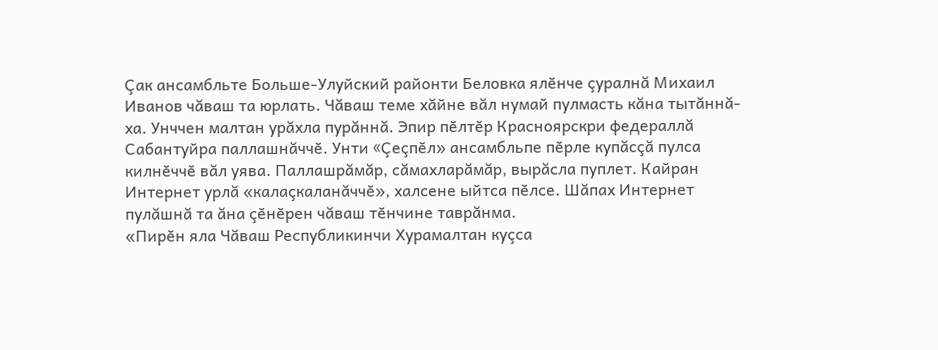Çак ансамбльте Больше-Улуйский районти Беловка ялӗнче çуралнă Михаил Иванов чăваш та юрлать. Чăваш теме хăйне вăл нумай пулмасть кăна тытăннă-ха. Унччен малтан урăхла пурăннă. Эпир пӗлтӗр Красноярскри федераллă Сабантуйра паллашнăччӗ. Унти «Çеçпӗл» ансамбльпе пӗрле купăсçă пулса килнӗччӗ вăл уява. Паллашрăмăр, сăмахларăмăр, вырăсла пуплет. Кайран Интернет урлă «калаçкаланăччӗ», халсене ыйтса пӗлсе. Шăпах Интернет пулăшнă та ăна çӗнӗрен чăваш тӗнчине таврăнма.
«Пирӗн яла Чăваш Республикинчи Хурамалтан куçса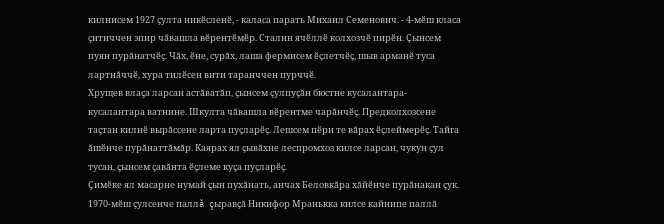килнисем 1927 çулта никӗсленӗ, - каласа парать Михаил Семенович. - 4-мӗш класа çитиччен эпир чăвашла вӗрентӗмӗр. Сталин ячӗллӗ колхозчӗ пирӗн. Çынсем пуян пурăнатчӗç. Чăх, ӗне, сурăх, лаша фермисем ӗçлетчӗç, шыв арманӗ туса лартнăччӗ, хура тилӗсен вити таранччен пурччӗ.
Хрущев влаçа ларсан астăватăп, çынсем çулпуçăн бюстне кусалантара-кусалантара ватнине. Шкулта чăвашла вӗрентме чарăнчӗç. Предколхозсене таçтан килнӗ вырăссене ларта пуçларӗç. Лешсем пӗри те вăрах ӗçлеймерӗç. Тайга ăшӗнче пурăнаттăмăр. Каярах ял çывăхне леспромхоз килсе ларсан, чукун çул тусан, çынсем çавăнта ӗçлеме куçа пуçларӗç.
Çимӗке ял масарне нумай çын пухăнать, анчах Беловкăра хăйӗнче пурăнакан çук. 1970-мӗш çулсенче паллă çыравçă Никифор Мранькка килсе кайнипе паллă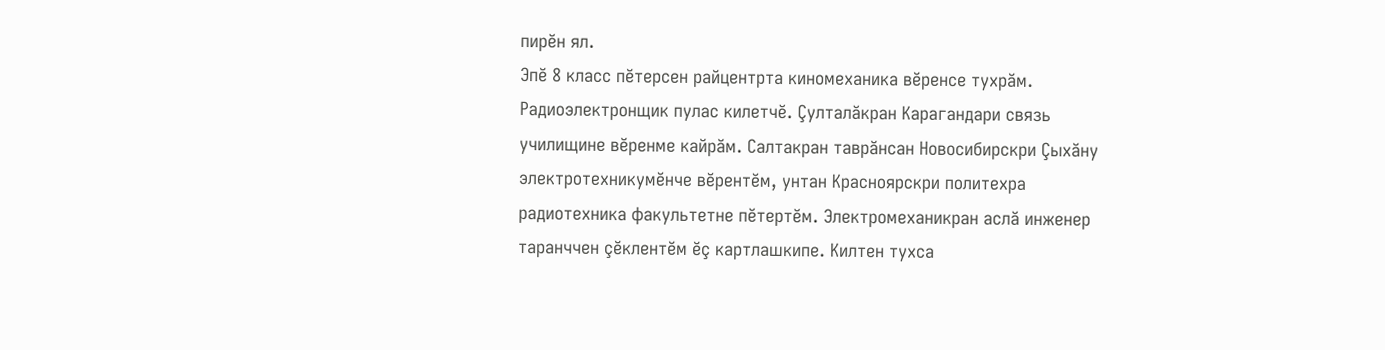пирӗн ял.
Эпӗ 8 класс пӗтерсен райцентрта киномеханика вӗренсе тухрăм. Радиоэлектронщик пулас килетчӗ. Çулталăкран Карагандари связь училищине вӗренме кайрăм. Салтакран таврăнсан Новосибирскри Çыхăну электротехникумӗнче вӗрентӗм, унтан Красноярскри политехра радиотехника факультетне пӗтертӗм. Электромеханикран аслă инженер таранччен çӗклентӗм ӗç картлашкипе. Килтен тухса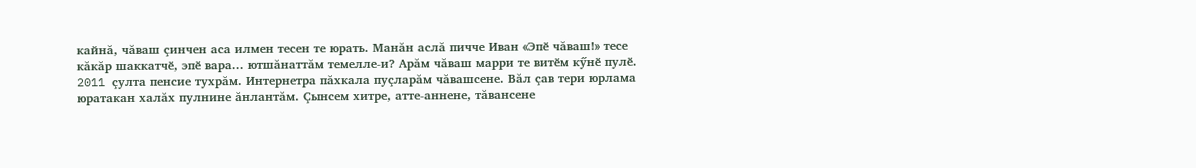кайнă, чăваш çинчен аса илмен тесен те юрать. Манăн аслă пичче Иван «Эпӗ чăваш!» тесе кăкăр шаккатчӗ, эпӗ вара... ютшăнаттăм темелле-и? Арăм чăваш марри те витӗм кӳнӗ пулӗ.
2011 çулта пенсие тухрăм. Интернетра пăхкала пуçларăм чăвашсене. Вăл çав тери юрлама юратакан халăх пулнине ăнлантăм. Çынсем хитре, атте-аннене, тăвансене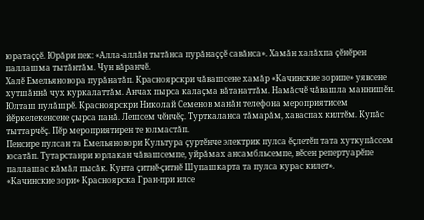юратаççӗ. Юрăри пек: «Алла-аллăн тытăнса пурăнаççӗ савăнса». Хамăн халăхпа çӗнӗрен паллашма тытăнтăм. Чун вăранчӗ.
Халӗ Емельяновора пурăнатăп. Красноярскри чăвашсене хамăр «Качинские зорипе» уявсене хутшăннă чух куркалаттăм. Анчах пырса калаçма вăтанаттăм. Намăсчӗ чăвашла маннишӗн. Юлташ пулăшрӗ. Красноярскри Николай Семенов манăн телефона мероприятисем йӗркелекенсене çырса панă. Лешсем чӗнчӗç. Турткаланса тăмарăм, хаваспах килтӗм. Купăс тыттарчӗç. Пӗр мероприятирен те юлмастăп.
Пенсире пулсан та Емельяновори Культура çуртӗнче электрик пулса ӗçлетӗп тата хуткупăссем юсатăп. Тутарстанри юрлакан чăвашсемпе, уйрăмах ансамбльсемпе, вӗсен репертуарӗпе паллашас кăмăл пысăк. Кунта çитнӗ-çитнӗ Шупашкарта та пулса курас килет».
«Качинские зори» Красноярска Гран-при илсе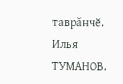таврăнчӗ.
Илья ТУМАНОВ.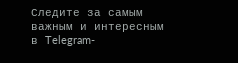Следите за самым важным и интересным в Telegram-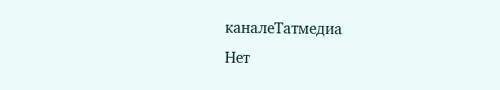каналеТатмедиа
Нет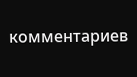комментариев